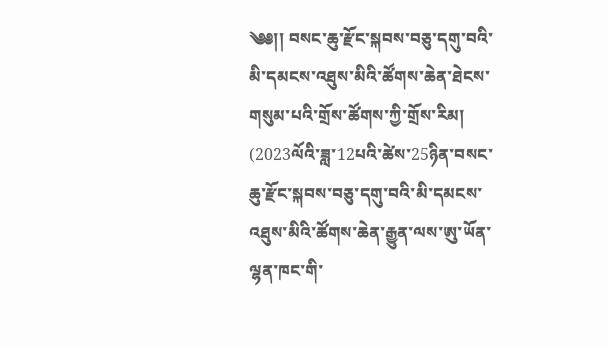༄༅།། བསང་ཆུ་རྫོང་སྐབས་བཅུ་དགུ་བའི་མི་དམངས་འཐུས་མིའི་ཚོགས་ཆེན་ཐེངས་གསུམ་པའི་གྲོས་ཚོགས་ཀྱི་གྲོས་རིམ།
(2023ལོའི་ཟླ་12པའི་ཚེས་25ཉིན་བསང་ཆུ་རྫོང་སྐབས་བཅུ་དགུ་བའི་མི་དམངས་འཐུས་མིའི་ཚོགས་ཆེན་རྒྱུན་ལས་ཨུ་ཡོན་ལྷན་ཁང་གི་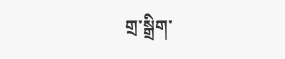གྲ་སྒྲིག་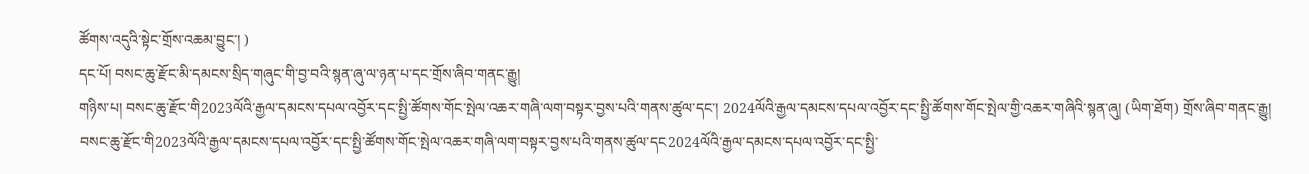ཚོགས་འདུའི་སྟེང་གྲོས་འཆམ་བྱུང་། )
དང་པོ། བསང་ཆུ་རྫོང་མི་དམངས་སྲིད་གཞུང་གི་བྱ་བའི་སྙན་ཞུ་ལ་ཉན་པ་དང་གྲོས་ཞིབ་གནང་རྒྱུ།
གཉིས་པ། བསང་ཆུ་རྫོང་གི2023ལོའི་རྒྱལ་དམངས་དཔལ་འབྱོར་དང་སྤྱི་ཚོགས་གོང་སྤེལ་འཆར་གཞི་ལག་བསྟར་བྱས་པའི་གནས་ཚུལ་དང་། 2024ལོའི་རྒྱལ་དམངས་དཔལ་འབྱོར་དང་སྤྱི་ཚོགས་གོང་སྤེལ་གྱི་འཆར་གཞིའི་སྙན་ཞུ། (ཡིག་ཐོག) གྲོས་ཞིབ་གནང་རྒྱུ། བསང་ཆུ་རྫོང་གི2023ལོའི་རྒྱལ་དམངས་དཔལ་འབྱོར་དང་སྤྱི་ཚོགས་གོང་སྤེལ་འཆར་གཞི་ལག་བསྟར་བྱས་པའི་གནས་ཚུལ་དང2024ལོའི་རྒྱལ་དམངས་དཔལ་འབྱོར་དང་སྤྱི་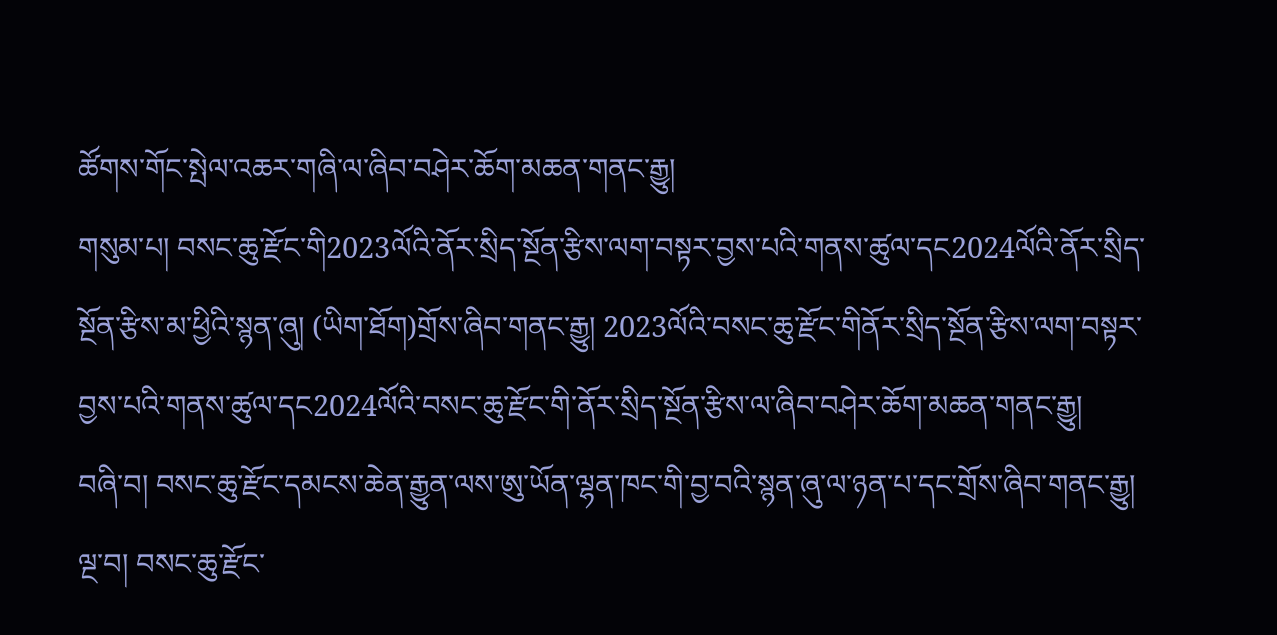ཚོགས་གོང་སྤེལ་འཆར་གཞི་ལ་ཞིབ་བཤེར་ཆོག་མཆན་གནང་རྒྱུ།
གསུམ་པ། བསང་ཆུ་རྫོང་གི2023ལོའི་ནོར་སྲིད་སྔོན་རྩིས་ལག་བསྟར་བྱས་པའི་གནས་ཚུལ་དང2024ལོའི་ནོར་སྲིད་སྔོན་རྩིས་མ་ཕྱིའི་སྙན་ཞུ། (ཡིག་ཐོག)གྲོས་ཞིབ་གནང་རྒྱུ། 2023ལོའི་བསང་ཆུ་རྫོང་གིནོར་སྲིད་སྔོན་རྩིས་ལག་བསྟར་བྱས་པའི་གནས་ཚུལ་དང2024ལོའི་བསང་ཆུ་རྫོང་གི་ནོར་སྲིད་སྔོན་རྩིས་ལ་ཞིབ་བཤེར་ཆོག་མཆན་གནང་རྒྱུ།
བཞི་བ། བསང་ཆུ་རྫོང་དམངས་ཆེན་རྒྱུན་ལས་ཨུ་ཡོན་ལྷན་ཁང་གི་བྱ་བའི་སྙན་ཞུ་ལ་ཉན་པ་དང་གྲོས་ཞིབ་གནང་རྒྱུ།
ལྔ་བ། བསང་ཆུ་རྫོང་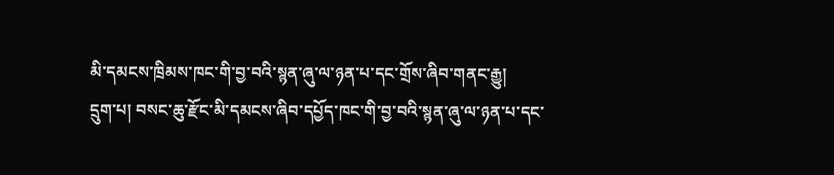མི་དམངས་ཁྲིམས་ཁང་གི་བྱ་བའི་སྙན་ཞུ་ལ་ཉན་པ་དང་གྲོས་ཞིབ་གནང་རྒྱུ།
དྲུག་པ། བསང་ཆུ་རྫོང་མི་དམངས་ཞིབ་དཔྱོད་ཁང་གི་བྱ་བའི་སྙན་ཞུ་ལ་ཉན་པ་དང་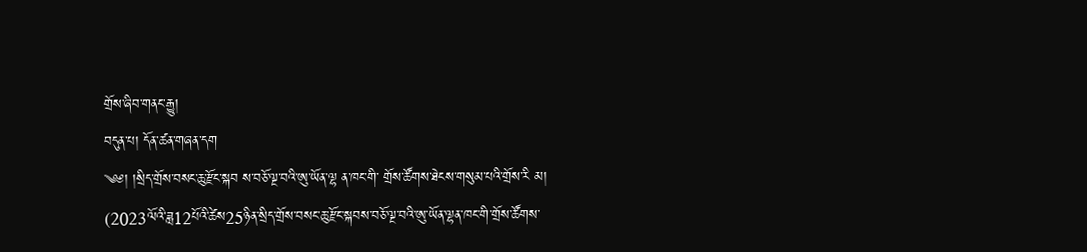གྲོས་ཞིབ་གནང་རྒྱུ།
བདུན་པ། དོན་ཚན་གཞན་དག
༄༅། །སྲིད་གྲོས་བསང་ཆུ་རྫོང་སྐབ ས་བཅོ་ལྔ་བའི་ཨུ་ཡོན་ལྷ ན་ཁང་གི་ གྲོས་ཚོགས་ཐེངས་གསུམ་པའི་གྲོས་རི མ།
(2023ལོའི་ཟླ12པོའི་ཚེས25ཉིན་སྲིད་གྲོས་བསང་ཆུ་རྫོང་སྐབས་བཅོ་ལྔ་བའི་ཨུ་ཡོན་ལྷན་ཁང་གི་གྲོས་ཚོགས་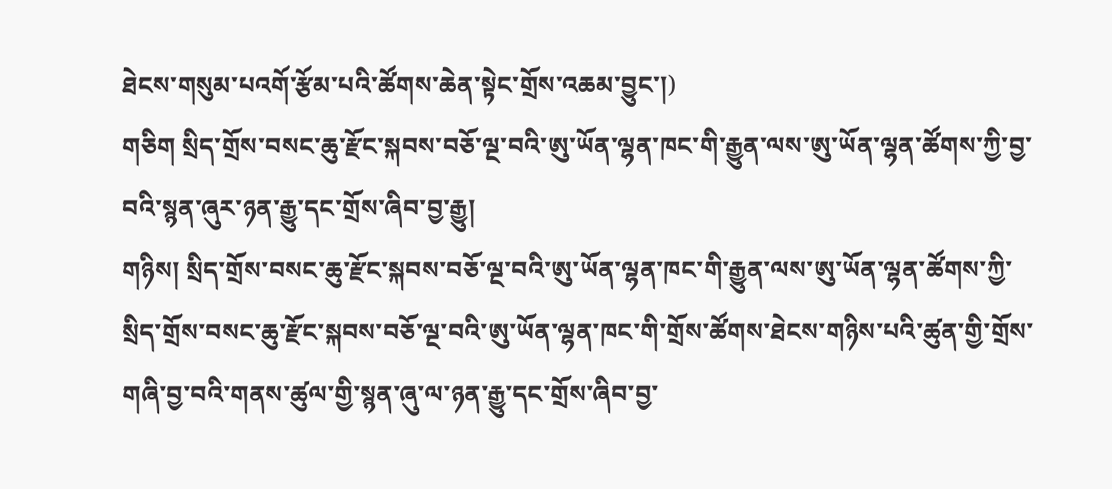ཐེངས་གསུམ་པའགོ་རྩོམ་པའི་ཚོགས་ཆེན་སྟེང་གྲོས་འཆམ་བྱུང་།)
གཅིག སྲིད་གྲོས་བསང་ཆུ་རྫོང་སྐབས་བཅོ་ལྔ་བའི་ཨུ་ཡོན་ལྷན་ཁང་གི་རྒྱུན་ལས་ཨུ་ཡོན་ལྷན་ཚོགས་ཀྱི་བྱ་བའི་སྙན་ཞུར་ཉན་རྒྱུ་དང་གྲོས་ཞིབ་བྱ་རྒྱུ།
གཉིས། སྲིད་གྲོས་བསང་ཆུ་རྫོང་སྐབས་བཅོ་ལྔ་བའི་ཨུ་ཡོན་ལྷན་ཁང་གི་རྒྱུན་ལས་ཨུ་ཡོན་ལྷན་ཚོགས་ཀྱི་སྲིད་གྲོས་བསང་ཆུ་རྫོང་སྐབས་བཅོ་ལྔ་བའི་ཨུ་ཡོན་ལྷན་ཁང་གི་གྲོས་ཚོགས་ཐེངས་གཉིས་པའི་ཚུན་གྱི་གྲོས་གཞི་བྱ་བའི་གནས་ཚུལ་གྱི་སྙན་ཞུ་ལ་ཉན་རྒྱུ་དང་གྲོས་ཞིབ་བྱ་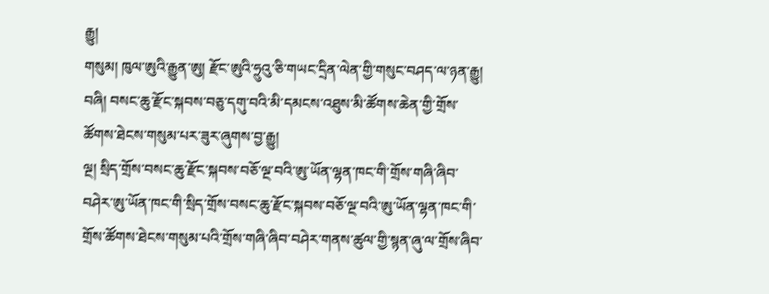རྒྱུ།
གསུམ། ཁུལ་ཨུའི་རྒྱུན་ཨུ། རྫོང་ཨུའི་ཧྲུའུ་ཅི་གཡང་དྲིན་ལེན་གྱི་གསུང་བཤད་ལ་ཉན་རྒྱུ།
བཞི། བསང་ཆུ་རྫོང་སྐབས་བཅུ་དགུ་བའི་མི་དམངས་འཐུས་མི་ཚོགས་ཆེན་གྱི་གྲོས་ཚོགས་ཐེངས་གསུམ་པར་ཟུར་ཞུགས་བྱ་རྒྱུ།
ལྔ། སྲིད་གྲོས་བསང་ཆུ་རྫོང་སྐབས་བཅོ་ལྔ་བའི་ཨུ་ཡོན་ལྷན་ཁང་གི་གྲོས་གཞི་ཞིབ་བཤེར་ཨུ་ཡོན་ཁང་གི་སྲིད་གྲོས་བསང་ཆུ་རྫོང་སྐབས་བཅོ་ལྔ་བའི་ཨུ་ཡོན་ལྷན་ཁང་གི་གྲོས་ཚོགས་ཐེངས་གསུམ་པའི་གྲོས་གཞི་ཞིབ་བཤེར་གནས་ཚུལ་གྱི་སྙན་ཞུ་ལ་གྲོས་ཞིབ་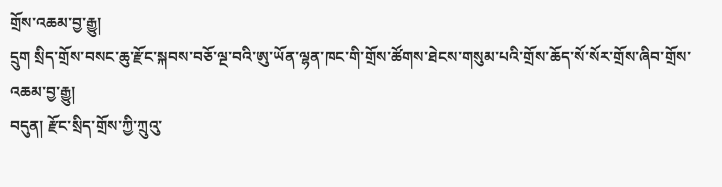གྲོས་འཆམ་བྱ་རྒྱུ།
དྲུག སྲིད་གྲོས་བསང་ཆུ་རྫོང་སྐབས་བཅོ་ལྔ་བའི་ཨུ་ཡོན་ལྷན་ཁང་གི་གྲོས་ཚོགས་ཐེངས་གསུམ་པའི་གྲོས་ཆོད་སོ་སོར་གྲོས་ཞིབ་གྲོས་འཆམ་བྱ་རྒྱུ།
བདུན། རྫོང་སྲིད་གྲོས་ཀྱི་ཀྲུའུ་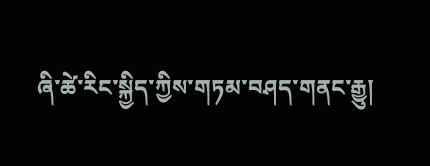ཞི་ཚེ་རིང་སྐྱིད་ཀྱིས་གཏམ་བཤད་གནང་རྒྱུ།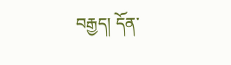བརྒྱད། དོན་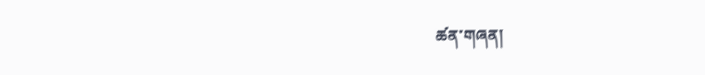ཚན་གཞན།